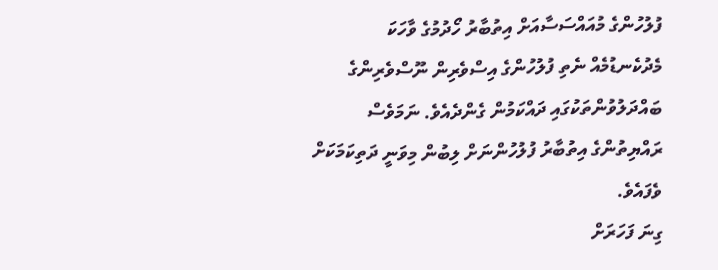ފުލުހުންގެ މުއައްސަސާއަށް އިތުބާރު ހޯދުމުގެ ވާހަކަ މެދުކެނޑުމެއް ނެތި ފުލުހުންގެ އިސްވެރިން ނޫސްވެރިންގެ ބައްދަލުވުންތަކުގައި ދައްކަމުން ގެންދެއެވެ. ނަމަވެސް ރައްޔިތުންގެ އިތުބާރު ފުލުހުންނަށް ލިބުން މިވަނީ ދަތިކަމަކަށް ވެފައެވެ.
ގިނަ ފަހަރަށް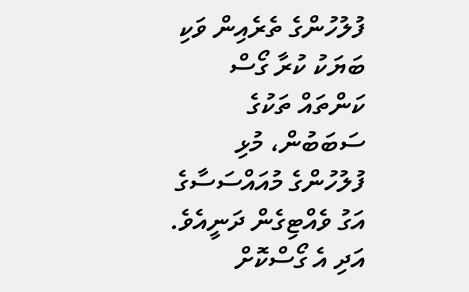ފުލުހުންގެ ތެރެއިން ވަކި ބަޔަކު ކުރާ ގޯސް ކަންތައް ތަކުގެ ސަބަބުން، މުޅި ފުލުހުންގެ މުއައްސަސާގެ އަގު ވެއްޓިގެން ދަނީއެވެ. އަދި އެ ގޯސްކޮށް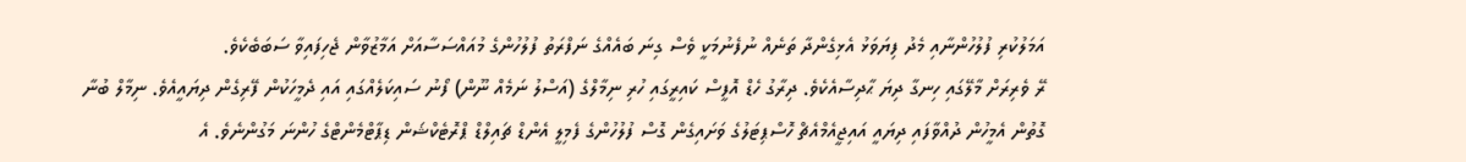އަމަލުކުރި ފުލުހުންނާއި މެދު ފިޔަވަޅު އެޅިގެންދާ ތަނެއް ނުފެނުމަކީ ވެސް ގިނަ ބައެއްގެ ނަފްރަތު ފުލުހުންގެ މުއައްސަސާއަށް އަމާޒުވާން ޖެހިފައިވާ ސަބަބެކެވެ.
ރޭ ވެރިރަށް މާލޭގައި ހިނގާ ދިޔަ ޙާދިސާއެކެވެ. ދިރާގު ހެޑް އޮފީސް ކައިރީގައި ހުރި ނިމާލްގެ (އަސްލު ނަމެއް ނޫން) ފޯނު ސައިކަލެއްގައި އައި ދެމީހަކުން ފޭރިގެން ދިޔައީއެވެ. ނިމާލް ބުނާ ގޮތުން އެމީހުން ދުއްވާފައި ދިޔައީ އައިޖީއެމްއެޗް ހޮސްޕިޓަލުގެ ވަށައިގެން ގޮސް ފުލުހުންގެ ފެމިލީ އެންޑް ޗައިލްޑް ޕްރޮޓެކްޝަން ޑިޕާޓްމެންޓްގެ ހުންނަ މަގުންނެވެ. އެ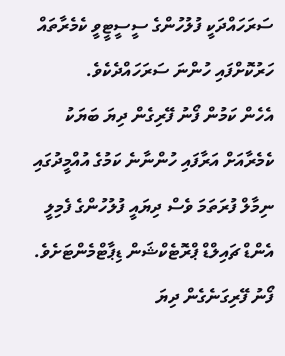ސަރަހައްދަކީ ފުލުހުންގެ ސީސީޓީވީ ކެމެރާތައް ހަރުކޮށްފައި ހުންނަ ސަރަހައްދެކެވެ.
އެހެން ކަމުން ފޯނު ފޭރިގެން ދިޔަ ބަޔަކު ކެމެރާއަށް އަރާފައި ހުންނާނެ ކަމުގެ އުއްމީދުގައި ނިމާލް ފުރަތަމަ ވެސް ދިޔައީ ފުލުހުންގެ ފެމިލީ އެންޑް ޗައިލްޑް ޕްރޮޓެކްޝަން ޑިޕާޓްމެންޓަށެވެ. ފޯނު ފޭރިގަނެގެން ދިޔަ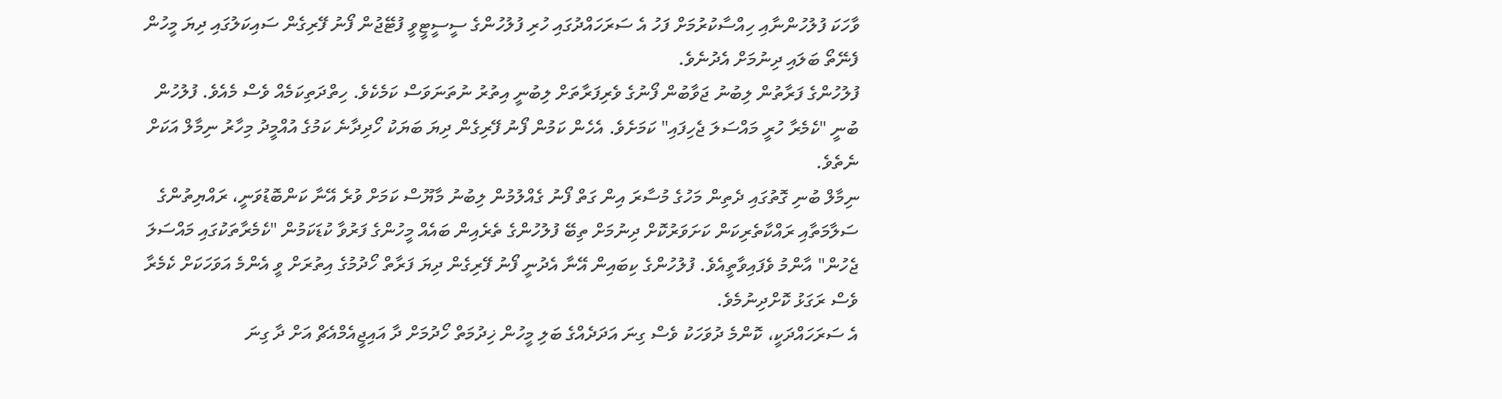ވާހަކަ ފުލުހުންނާއި ހިއްސާކުރުމަށް ފަހު އެ ސަރަހައްދުގައި ހުރި ފުލުހުންގެ ސީސީޓީވީ ފުޓޭޖުން ފޯނު ފޭރިގެން ސައިކަލުގައި ދިޔަ މީހުން ފެނޭތޯ ބަލައި ދިނުމަށް އެދުނެވެ.
ފުލުހުންގެ ފަރާތުން ލިބުނު ޖަވާބުން ފޯނުގެ ވެރިފަރާތަށް ލިބުނީ އިތުރު ނުތަނަވަސް ކަމެކެވެ. ހިތްދަތިކަމެއް ވެސް މެއެވެ. ފުލުހުން ބުނީ "ކެމެރާ ހުރީ މައްސަލަ ޖެހިފައި" ކަމަށެވެ. އެހެން ކަމުން ފޯނު ފޭރިގެން ދިޔަ ބަޔަކު ހޯދިދާނެ ކަމުގެ އުއްމީދު މިހާރު ނިމާލް އަކަށް ނެތެވެ.
ނިމާލް ބުނި ގޮތުގައި ދެތިން މަހުގެ މުސާރަ އިން ގަތް ފޯނު ގެއްލުމުން ލިބުނު މާޔޫސް ކަމަށް ވުރެ އޭނާ ކަންބޮޑުވަނީ، ރައްޔިތުންގެ ސަލާމަތާއި ރައްކާތެރިކަން ކަށަވަރުކޮށް ދިނުމަށް ތިބޭ ފުލުހުންގެ ތެރެއިން ބައެއް މީހުންގެ ފަރުވާ ކުޑަކަމުން "ކެމެރާތަކުގައި މައްސަލަ ޖެހުން" އާންމު ވެފައިވާތީއެވެ. ފުލުހުންގެ ކިބައިން އޭނާ އެދުނީ ފޯނު ފޭރިގެން ދިޔަ ފަރާތް ހޯދުމުގެ އިތުރަށް ވީ އެންމެ އަވަހަކަށް ކެމެރާ ވެސް ރަގަޅު ކޮށްދިނުމެވެ.
އެ ސަރަހައްދަކީ، ކޮންމެ ދުވަހަކު ވެސް ގިނަ އަދަދެއްގެ ބަލި މީހުން ޚިދުމަތް ހޯދުމަށް ދާ އައިޖީއެމްއެޗް އަށް ދާ ގިނަ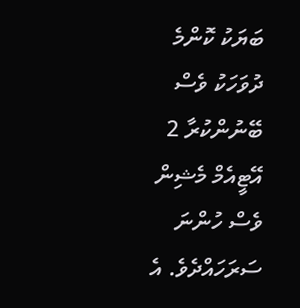ބަޔަކު ކޮންމެ ދުވަހަކު ވެސް ބޭނުންކުރާ 2 އޭޓީއެމް މެޝިން ވެސް ހުންނަ ސަރަހައްދެވެ. އެ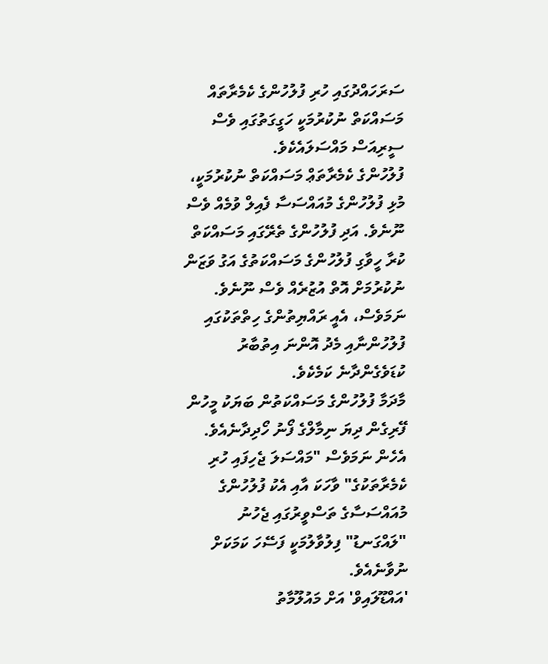ސަރަހައްދުގައި ހުރި ފުލުހުންގެ ކެމެރާތައް މަސައްކަތް ނުކުރުމަކީ ހަގީގަތުގައި ވެސް ސީރިއަސް މައްސަލައެކެވެ.
ފުލުހުންގެ ކެމެރާތަޢް މަސައްކަތް ނުކުރުމަކީ، މުޅި ފުލުހުންގެ މުއައްސަސާ ފެއިލް ވުމެއް ވެސް ނޫނެވެ. އަދި ފުލުހުންގެ ތެރޭގައި މަސައްކަތް ކުރާ ހީވާގި ފުލުހުންގެ މަސައްކަތުގެ އަގު ވަޒަން ނުކުރުމަށް އޮތް އުޒުރެއް ވެސް ނޫނެވެ. ނަމަވެސް، އެއީ ރައްޔިތުންގެ ހިތްތަކުގައި ފުލުހުންނާއި މެދު އޮންނަ އިތުބާރު ކުޑަވެގެންދާނެ ކަމެކެވެ.
މާދަމާ ފުލުހުންގެ މަސައްކަތުން ބަޔަކު މީހުން ފޭރިގެން ދިޔަ ނިމާލްގެ ފޯނު ހޯދިދާނެއެވެ. އެހެން ނަމަވެސް "މައްސަލަ ޖެހިފައި ހުރި ކެމެރާތަކުގެ" ވާހަކަ އާއި އެކު ފުލުހުންގެ މުއައްސަސާގެ ތަސްވީރުގައި ޖެހުނު "ލައްގަނޑު" ފިލުވާލުމަކީ ފަސޭހަ ކަމަކަށް ނުވާނެއެވެ.
'އައްޑޫލައިވް' އަށް މައުލޫމާތު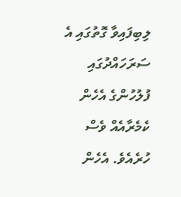ލިބިފައިވާ ގޮތުގައި އެ ސަރަހައްދުގައި ފުލުހުންގެ އެހެން ކެމެރާއެއް ވެސް ހުރެއެވެ. އެހެން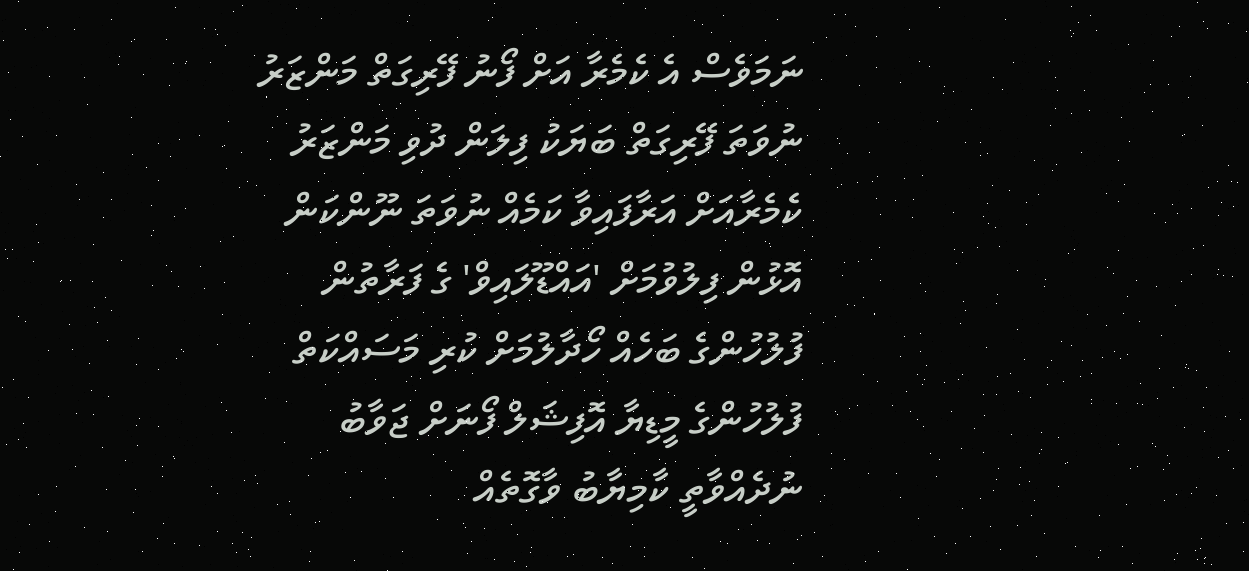ނަމަވެސް އެ ކެމެރާ އަށް ފޯނު ފޭރިގަތް މަންޒަރު ނުވަތަ ފޭރިގަތް ބަޔަކު ފިލަން ދުވި މަންޒަރު ކެމެރާއަށް އަރާފައިވާ ކަމެއް ނުވަތަ ނޫންކަން އޮޅުން ފިލުވުމަށް 'އައްޑޫލައިވް' ގެ ފަރާތުން ފުލުހުންގެ ބަހެއް ހޯދާލުމަށް ކުރި މަސައްކަތް ފުލުހުންގެ މީޑިޔާ އޮފިޝަލް ފޯނަށް ޖަވާބު ނުދެއްވާތީ ކާމިޔާބު ވާގޮތެއް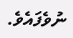ނުވެފައެވެ.